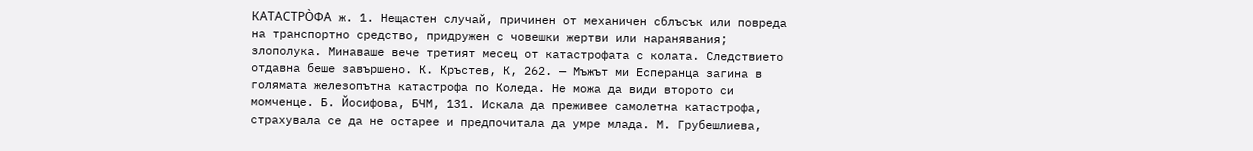КАТАСТРО̀ФА ж. 1. Нещастен случай, причинен от механичен сблъсък или повреда на транспортно средство, придружен с човешки жертви или наранявания; злополука. Минаваше вече третият месец от катастрофата с колата. Следствието отдавна беше завършено. К. Кръстев, К, 262. — Мъжът ми Есперанца загина в голямата железопътна катастрофа по Коледа. Не можа да види второто си момченце. Б. Йосифова, БЧМ, 131. Искала да преживее самолетна катастрофа, страхувала се да не остарее и предпочитала да умре млада. М. Грубешлиева,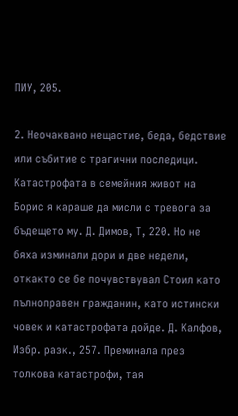ПИУ, 205.

2. Неочаквано нещастие, беда, бедствие или събитие с трагични последици. Катастрофата в семейния живот на Борис я караше да мисли с тревога за бъдещето му. Д. Димов, Т, 220. Но не бяха изминали дори и две недели, откакто се бе почувствувал Стоил като пълноправен гражданин, като истински човек и катастрофата дойде. Д. Калфов, Избр. разк., 257. Преминала през толкова катастрофи, тая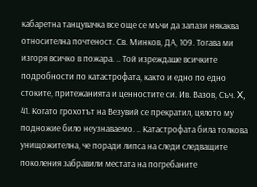кабаретна танцувачка все още се мъчи да запази някаква относителна почтеност. Св. Минков, ДА, 109. Тогава ми изгоря всичко в пожара. .. Той изреждаше всичките подробности по катастрофата, както и едно по едно стоките, притежанията и ценностите си. Ив. Вазов, Съч. X, 41. Когато грохотът на Везувий се прекратил, цялото му подножие било неузнаваемо. .. Катастрофата била толкова унищожителна, че поради липса на следи следващите поколения забравили местата на погребаните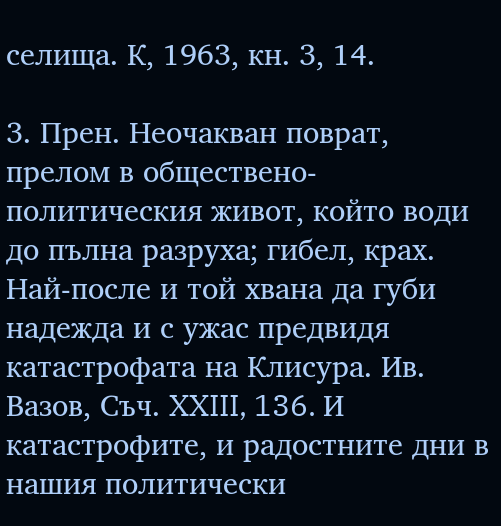селища. К, 1963, кн. 3, 14.

3. Прен. Неочакван поврат, прелом в обществено-политическия живот, който води до пълна разруха; гибел, крах. Най-после и той хвана да губи надежда и с ужас предвидя катастрофата на Клисура. Ив. Вазов, Съч. XXIII, 136. И катастрофите, и радостните дни в нашия политически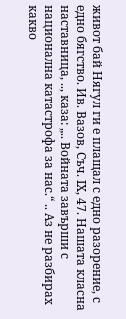живот бай Нягул ги е плащал с едно разорение, с едно бягство. Ив. Вазов, Съч. IX, 47. Нашата класна наставница, .., каза: „.. Войната завърши с национална катастрофа за нас.“ .. Аз не разбирах какво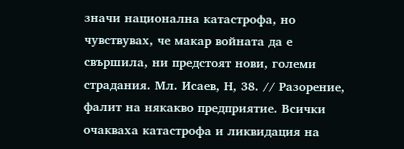значи национална катастрофа, но чувствувах, че макар войната да е свършила, ни предстоят нови, големи страдания. Мл. Исаев, Н, 38. // Разорение, фалит на някакво предприятие. Всички очакваха катастрофа и ликвидация на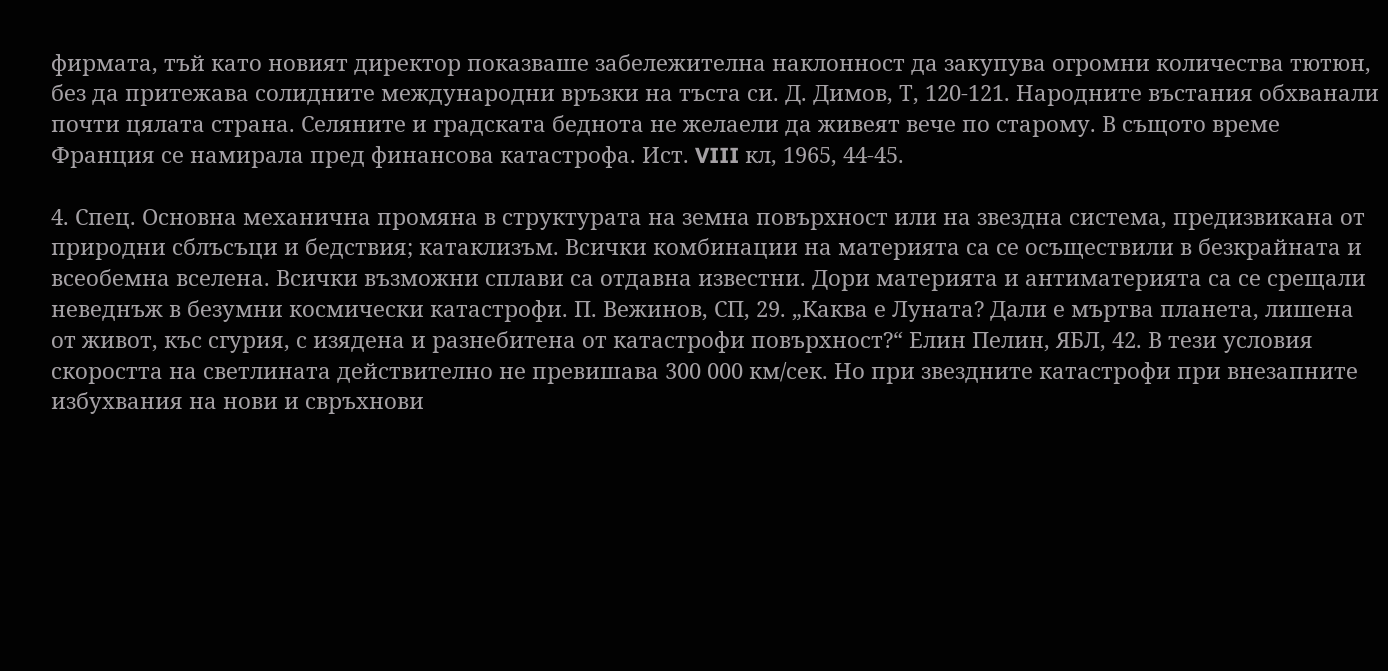фирмата, тъй като новият директор показваше забележителна наклонност да закупува огромни количества тютюн, без да притежава солидните международни връзки на тъста си. Д. Димов, Т, 120-121. Народните въстания обхванали почти цялата страна. Селяните и градската беднота не желаели да живеят вече по старому. В същото време Франция се намирала пред финансова катастрофа. Ист. VIII кл, 1965, 44-45.

4. Спец. Основна механична промяна в структурата на земна повърхност или на звездна система, предизвикана от природни сблъсъци и бедствия; катаклизъм. Всички комбинации на материята са се осъществили в безкрайната и всеобемна вселена. Всички възможни сплави са отдавна известни. Дори материята и антиматерията са се срещали неведнъж в безумни космически катастрофи. П. Вежинов, СП, 29. „Каква е Луната? Дали е мъртва планета, лишена от живот, къс сгурия, с изядена и разнебитена от катастрофи повърхност?“ Елин Пелин, ЯБЛ, 42. В тези условия скоростта на светлината действително не превишава 300 000 км/сек. Но при звездните катастрофи при внезапните избухвания на нови и свръхнови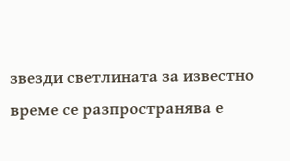звезди светлината за известно време се разпространява е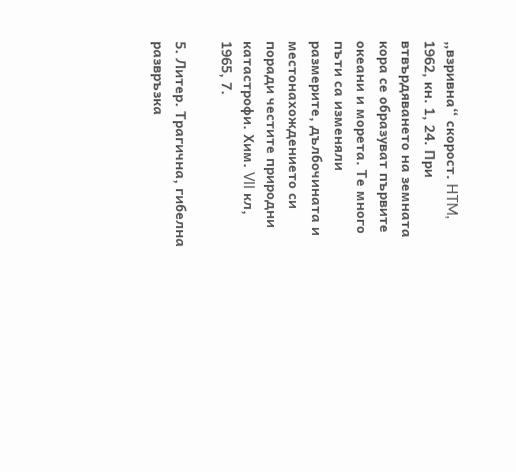„взривна“ скорост. HTM, 1962, кн. 1, 24. При втвърдяването на земната кора се образуват първите океани и морета. Те много пъти са изменяли размерите, дълбочината и местонахождението си поради честите природни катастрофи. Хим. VII кл, 1965, 7.

5. Литер. Трагична, гибелна развръзка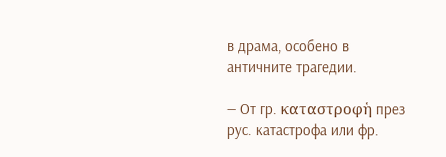в драма, особено в античните трагедии.

— От гр. καταστροφἡ през рус. катастрофа или фр.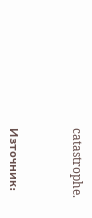catastrophe.


Източник: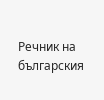Речник на българския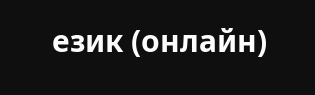език (онлайн)